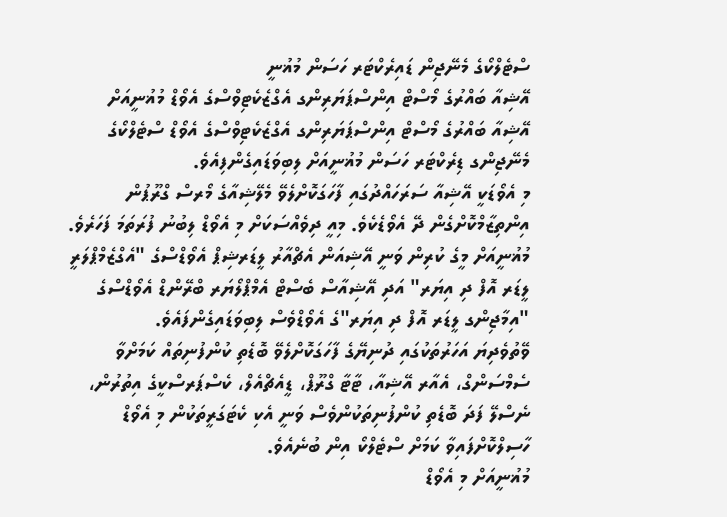ސްޓެލްކޯގެ މެނޭޖިން ޑައިރެކްޓަރ ހަސަން މުޣުނީ
އޭޝިއާ ބައްރުގެ މޯސްޓް އިންސްޕަޔަރިންގ އެގްޒެކެޓިވްސްގެ އެވޯޑް މުޣުނީއަށް
އޭޝިއާ ބައްރުގެ މޯސްޓް އިންސްޕަޔަރިންގ އެގްޒެކެޓިވްސްގެ އެވޯޑް ސްޓެލްކޯގެ މެނޭޖިންގ ޑިރެކްޓަރ ހަސަން މުޣުނީއަށް ލިބިވަޑައިގެންފިއެވެ.
މި އެވޯޑަކީ އޭޝިއާ ސަރަހައްދުގައި ފާހަގަކޮށްލެވޭ މެލޭޝިއާގެ މޯރސް ގްރޫޕުން އިންތިޒާމްކޮށްގެން ދޭ އެވޯޑެކެވެ. މިއީ ދިވެއްސަކަށް މި އެވޯޑް ލިބުނު ފުރަތަމަ ފަހަރެވެ.
މުޣުނީއަށް މީގެ ކުރިން ވަނީ އޭޝިއަން އެޗްއާރު ލީޑަރޝިޕް އެވޯޑްސްގެ "އެގްޒެމްޕްލަރީ ލީޑަރ އޮފް ދި އިޔަރ" އަދި އޭޝިއާސް ބެސްޓް އެމްޕްލޯޔަރ ބްރޭންޑް އެވޯޑްސްގެ "އިމާޖިންގ ލީޑަރ އޮފް ދި އިޔަރ"ގެ އެވޯޑްވެސް ލިބިވަޑައިގެންފައެވެ.
ވޭތުވެދިޔަ އަހަރުތަކުގައި ދުނިޔޭގެ ފާހަގަކޮށްލެވޭ ބޮޑެތި ކުންފުނިތައް ކަމަށްވާ ސެމްސަންގް، އެއާރ އޭޝިއާ، ޓާޓާ ގްރޫޕް، ޑީއެޗްއެލް، ކެސްޕަރސްކީގެ އިތުރުން، ނެސްލޭ ފަދަ ބޮޑެތި ކުންފުނިތަކުންވެސް ވަނީ އެކި ކެޓަގަރީތަކުން މި އެވޯޑް ހާސިލްކޮށްފައިވާ ކަމަށް ސްޓެލްކޯ އިން ބުނެއެވެ.
މުޣުނީއަށް މި އެވޯޑް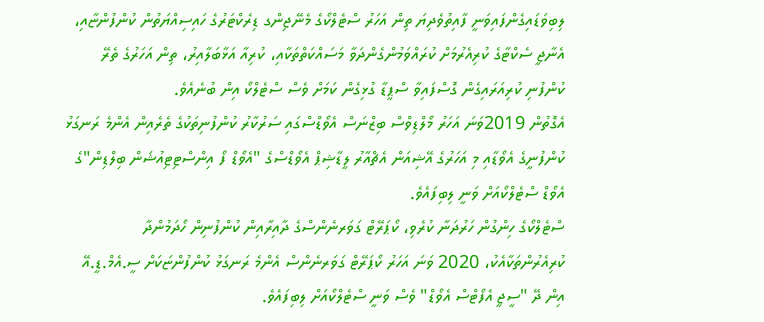ލިބިވަޑައިގެންފައިވަނީ ފާއިތުވެދިޔަ ތިން އަހަރު ސްޓެލްކޯގެ މެނޭޖިންގ ޑިރެކްޓަރުގެ ހައިސިއްޔަތުން ކުންފުންޏާއި، އެނާޖީ ސެކްޓާގެ ކުރިއެރުމަށް ކުރައްވަމުންގެންދަވާ މަސައްކަތްތަކާއި، ކުރިއާ އަޅާބަލާއިރު، ތިން އަހަރުގެ ތެރޭ ކުންފުނި ކުރިއަރައިގެން ގޮސްފައިވާ ސްޕީޑާ ގުޅިގެން ކަމަށް ވެސް ސްޓެލްކޯ އިން ބުނެއެވެ.
އެގޮތުން 2019ވަނަ އަހަރު މޯލްޑިވްސް ބިޒްނަސް އެވޯޑްސްގައި ސަރުކާރު ކުންފުނިތަކުގެ ތެރެއިން އެންމެ ރަނގަޅު ކުންފުނީގެ އެވޯޑާއި މި އަހަރުގެ އޭޝިއަން އެޗްއާރު ލީޑާޝިޕް އެވޯޑްސްގެ "އެވޯޑް ފޯ އިންސްޓިޓިއުޝަން ބިލްޑިން"ގެ އެވޯޑް ސްޓެލްކޯއަށް ވަނީ ލިބިފައެވެ.
ސްޓެލްކޯގެ ހިންގުން ހަރުދަނާ ކުރެވި، ކޯޕަރޭޓް ގަވަރނެންސްގެ ދާއިރާއިން ކުންފުނިން ހޯދަމުންދާ ކުރިއެރުންތަކާއެކު، 2020 ވަނަ އަހަރު ކޯޕަރޭޓް ގަވަރނެންސް އެންމެ ރަނގަޅު ކުންފުންޏަކަށް ސީ.އެމް.ޑީ.އޭ އިން ދޭ "ސީޖީ އެފޯޓްސް އެވޯޑް" ވެސް ވަނީ ސްޓެލްކޯއަށް ލިބިފައެވެ.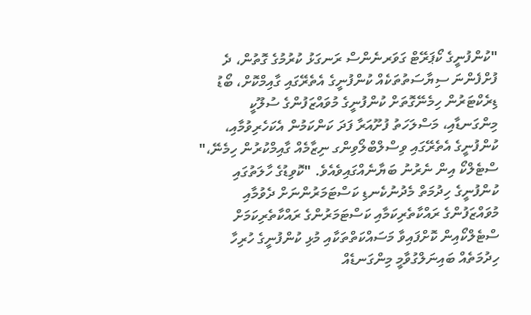"ކުންފުނީގެ ކޯޕަރޭޓް ގަވަރނެންސް ރަނގަޅު ކުރުމުގެ ގޮތުން، ދެ ފުށްފެންނަ ސިޔާސަތުތަކެއް ކުންފުނީގެ އެތެރޭގައި ގާއިމްކޮށް، ބޯޑު ޑިރެކްޓަރުން ހިމެނޭގޮތަށް ކުންފުނީގެ މުވައްޒަފުންގެ ސުލޫކީ މިންގަނޑާއި، މަސްލަހަތު ފުށޫއަރާ ފަދަ ކަންކަމުން އެކަހެރިވުމާއި، ކުންފުނީގެ އެތެރޭގައި ވިސްލްބްލޯވިންގ ނިޒާމެއް ގާއިމްކުރުން ހިމެނޭ،" ސްޓެލްކޯ އިން ނެރުނު ބަޔާނެއްގައިވެއެވެ. "ކޮވިޑުގެ ހާލަތުގައި ކުންފުނީގެ ހިދުމަތް މެދުނުކެނޑި ކަސްޓަމަރުންނަށް ދެވުމާއި މުވައްޒަފުންގެ ރައްކާތެރިކަމާއި ކަސްޓަމަރުންގެ ރައްކާތެރިކަމަށް ސްޓެލްކޯއިން ކޮށްފައިވާ މަސައްކަތްތަކާއި މުޅި ކުންފުނީގެ ހުރިހާ ހިދުމަތެއް ބައިނަލްގުވާމީ މިންގަނޑެއް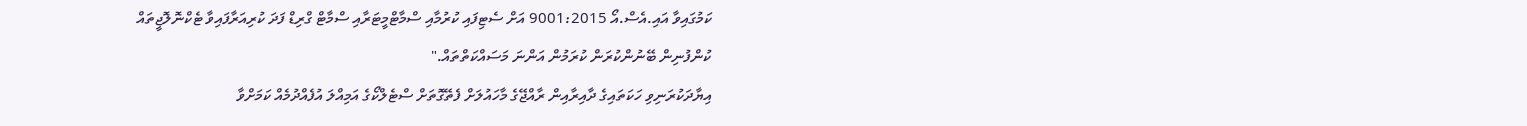ކަމުގައިވާ އައި.އެސް.އޯ 9001:2015 އަށް ސެޓިފައި ކުރުމާއި ސްމާޓްމީޓަރާއި ސްމާޓް ގްރިޑް ފަދަ ކުރިއަރާފައިވާ ޓެކްނޮލޮޖީތައް ކުންފުނިން ބޭނުންކުރަން ކުރަމުން އަންނަ މަސައްކަތްތައް."
އިޔާދަކުރަނިވި ހަކަތައިގެ ދާއިރާއިން ރާއްޖޭގެ މާހައުލަށް ފެތޭގޮތަށް ސްޓެލްކޯގެ އަމިއްލަ އުފެއްދުމެއް ކަމަށްވާ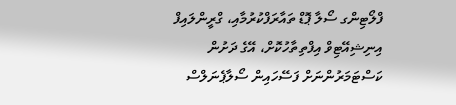ފްލޯޓިންގ ސޯލާ ޕޮޑް ތައާރަފްކުރުމާއި، ގްރީންލައިފް އިނިޝިއޭޓިވް އިފްތިތާހުކޮށް، އޭގެ ދަށުން ކަސްޓަމަރުންނަށް ފަސޭހައިން ސޯލާޕެނަލްސް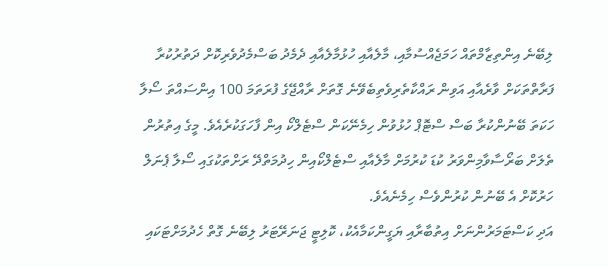ލިބޭނެ އިންތިޒާމްތައް ހަމަޖެއްސުމާއި، މާލެއާއި ހުޅުމާލެއާއި ދެމެދު ބަސްމެދުވެރިކޮށް ދަތުރުކުރާ ފަރާތްތަކަށް ވާރެއާއި އަވިން ރައްކާތެރިވެތިބެވޭނެ ގޮތަށް ރާއްޖޭގެ ފުރަތަމަ 100 އިންސައްތަ ސޯލާ ހަކަތަ ބޭނުންކުރާ ބަސް ސްޓޮޕް ހުޅުވުން ހިމެނޭކަން ސްޓެލްކޯ އިން ފާހަގަކުރެއެވެ. މީގެ އިތުރުން ތެލަށް ބަރޯސާވާމިންވަރު ކުޑަ ކުރުމަށް މާލެއާއި ސްޓެލްކޯއިން ހިދުމަތްދޭ ރަށްތަކުގައި ސޯލާ ޕެނަލް ހަރުކޮށް އެ ބޭނުން ކުރުންވެސް ހިމެނެއެވެ.
އަދި ކަސްޓަމަރުންނަށް އިތުބާރާއި ޔަގީންކަމާއެކު، ކޮލިޓީ ޖަނަރޭޓަރު ލިބޭނެ ގޮތް ހެދުމަށްޓަކައި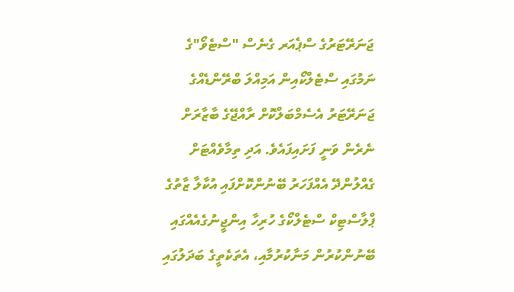ޖަނަރޭޓަރުގެ ސްޕެއަރ ގެނެސް "ސްޓެވޯ"ގެ ނަމުގައި ސްޓެލްކޯއިން އަމިއްލަ ބްރޭންޑެއްގެ ޖަނަރޭޓަރު އެސެމްބަލްކޮށް ރާއްޖޭގެ ބާޒާރަށް ނެރެން ވަނީ ފަށައިފައެވެ. އަދި ތިމާވެއްޓަށް ގެއްލުންދޭ އެއްފަހަރު ބޭނުންކޮށްފައި އުކާލާ ޒާތުގެ ޕްލާސްޓިކް ސްޓެލްކޯގެ ހުރިހާ އިންޖީނުގެއެއްގައި ބޭނުންކުރުން މަނާކުރުމާއި، އެތަކެތީގެ ބަދަލުގައި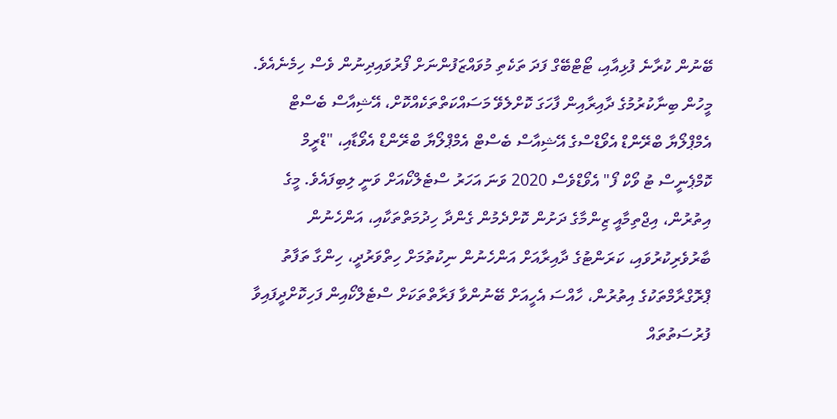ބޭނުން ކުރާނެ ފުޅިއާއި، ޓޯޓްބޭގް ފަދަ ތަކެތި މުވައްޒަފުންނަށް ފޯރުވައިދިނުން ވެސް ހިމެނެއެވެ.
މީހުން ބިނާކުރުމުގެ ދާއިރާއިން ފާހަގަ ކޮށްލެވޭ މަސައްކަތްތަކެއްކޮށް، އޭޝިއާސް ބެސްޓް އެމްޕްލޯޔާ ބްރޭންޑް އެވޯޑްސްގެ އޭޝިއާސް ބެސްޓް އެމްޕްލޯޔާ ބްރޭންޑް އެވޯޑާއި، "ޑްރީމް ކޮމްޕެނީސް ޓު ވޯކް ފޯ" އެވޯޑްވެސް 2020 ވަނަ އަހަރު ސްޓެލްކޯއަށް ވަނީ ލިބިފައެވެ. މީގެ އިތުރުން، އިޖްތިމާއީ ޒިންމާގެ ދަށުން ކޮށްދެމުން ގެންދާ ހިދުމަތްތަކާއި، އަންހެނުން ބާރުވެރިކުރުވައި، ކަރަންޓުގެ ދާއިރާއަށް އަންހެނުން ނިކުތުމަށް ހިތްވަރުދީ، ހިންގާ ތަފާތު ޕްރޮގްރާމްތަކުގެ އިތުރުން، ހާއްސަ އެހީއަށް ބޭނުންވާ ފަރާތްތަކަށް ސްޓެލްކޯއިން ފަހިކޮށްދީފައިވާ ފުރުސަތުތައް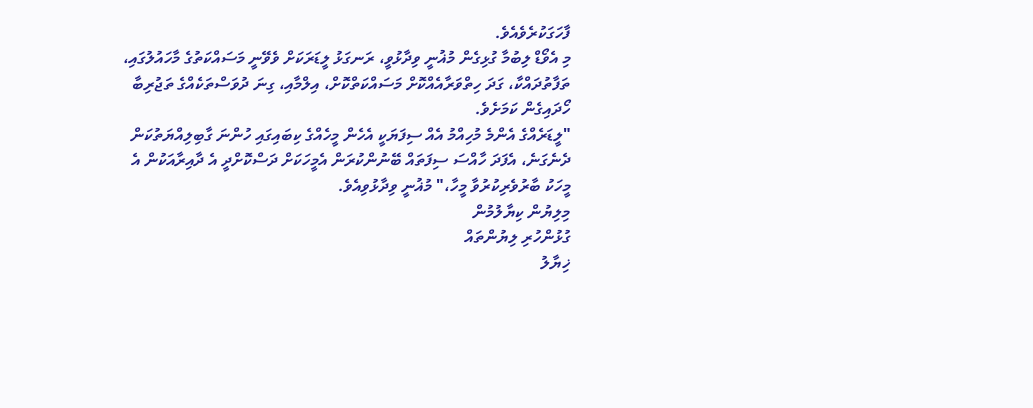ފާހަގަކުރެވެއެވެ.
މި އެވޯޑް ލިބުމާ ގުޅިގެން މުޣުނީ ވިދާޅުވީ، ރަނގަޅު ލީޑަރަކަށް ވެވޭނީ މަސައްކަތުގެ މާހައުލުގައި، ތަފާތުދައްކާ، ގަދަ ހިތްވަރާއެއްކޮށް މަސައްކަތްކޮށް، އިލްމާއި، ގިނަ ދުވަސްތަކެއްގެ ތަޖުރިބާ ހޯދައިގެން ކަމަށެވެ.
"ލީޑަރެއްގެ އެންމެ މުހިއްމު އެއް ސިފަޔަކީ އެހެން މީހެއްގެ ކިބައިގައި ހުންނަ ގާބިލިއްޔަތުކަން ދެނެގަނެ، އެފަދަ ހާއްސަ ސިފަތައް ބޭނުންކުރަން އެމީހަކަށް ދަސްކޮށްދީ އެ ދާއިރާއަކުން އެ މީހަކު ބާރުވެރިކުރުވާ މީހާ،" މުޣުނީ ވިދާޅުވިއެވެ.
މިލިޔުން ކިޔާލުމުން
ގުޅުންހުރި ލިޔުންތައް
ޚިޔާލު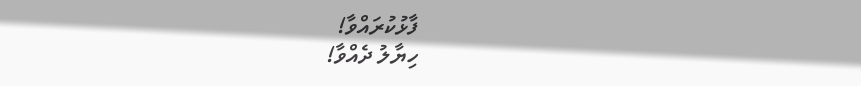ފާޅުކުރައްވާ!
ހިޔާލު ދެއްވާ!